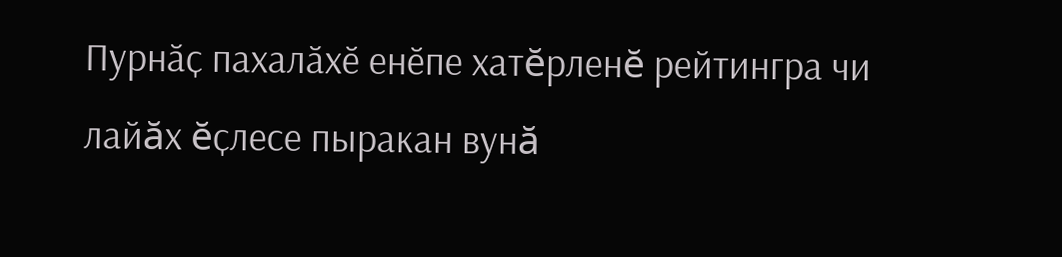Пурнӑҫ пахалӑхӗ енӗпе хатĕрленĕ рейтингра чи лайăх ĕҫлесе пыракан вунă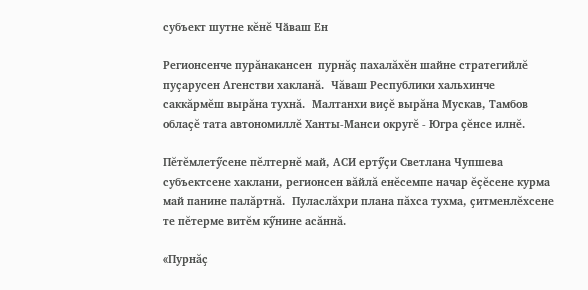субъект шутне кĕнĕ Чӑваш Ен

Регионсенче пурăнакансен  пурнăҫ пахалăхĕн шайне стратегийлĕ пуҫарусен Агенстви хакланă.  Чăваш Республики хальхинче саккăрмĕш вырăна тухнă.  Малтанхи виҫĕ вырăна Мускав, Тамбов облаҫĕ тата автономиллĕ Ханты-Манси округĕ - Югра ҫĕнсе илнĕ.

Пĕтĕмлетӳсене пĕлтернĕ май, АСИ ертӳҫи Светлана Чупшева  субъектсене хаклани, регионсен вăйлă енĕсемпе начар ĕҫĕсене курма май панине палăртнă.  Пуласлăхри плана пăхса тухма, ҫитменлĕхсене те пĕтерме витĕм кӳнине асăннă.

«Пурнăҫ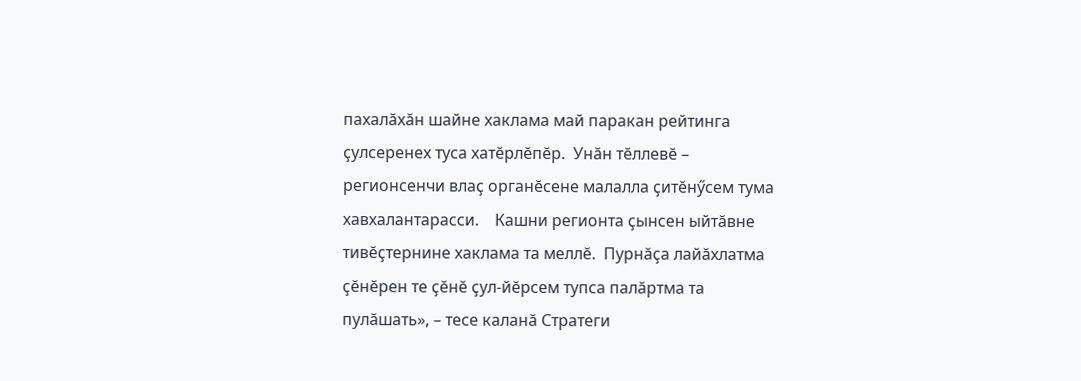пахалăхăн шайне хаклама май паракан рейтинга ҫулсеренех туса хатĕрлĕпĕр.  Унăн тĕллевĕ – регионсенчи влаҫ органĕсене малалла ҫитĕнӳсем тума хавхалантарасси.    Кашни регионта ҫынсен ыйтăвне тивĕҫтернине хаклама та меллĕ.  Пурнăҫа лайăхлатма ҫĕнĕрен те ҫĕнĕ ҫул-йĕрсем тупса палăртма та пулăшать», – тесе каланă Стратеги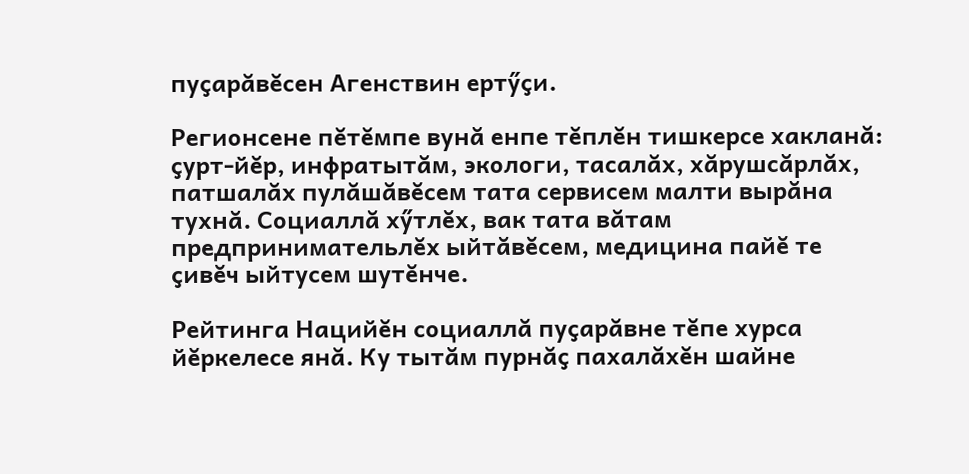пуҫарăвĕсен Агенствин ертӳҫи.

Регионсене пĕтĕмпе вунă енпе тĕплĕн тишкерсе хакланă: ҫурт-йĕр, инфратытăм, экологи, тасалăх, хăрушсăрлăх, патшалăх пулăшăвĕсем тата сервисем малти вырăна тухнă. Социаллă хӳтлĕх, вак тата вăтам предпринимательлĕх ыйтăвĕсем, медицина пайĕ те ҫивĕч ыйтусем шутĕнче.

Рейтинга Нацийĕн социаллă пуҫарăвне тĕпе хурса йĕркелесе янă. Ку тытăм пурнăҫ пахалăхĕн шайне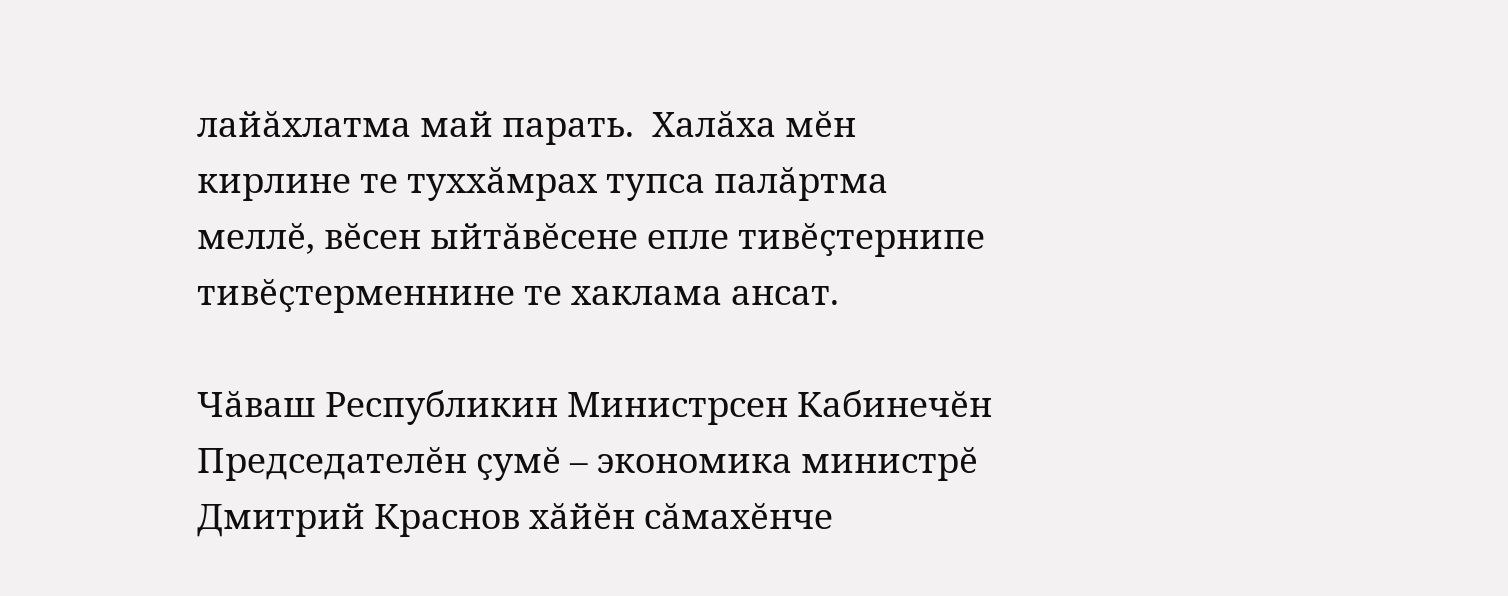лайăхлатма май парать.  Халăха мĕн кирлине те туххăмрах тупса палăртма меллĕ, вĕсен ыйтăвĕсене епле тивĕҫтернипе тивĕҫтерменнине те хаклама ансат.

Чăваш Республикин Министрсен Кабинечĕн Председателĕн ҫумĕ – экономика министрĕ Дмитрий Краснов хăйĕн сăмахĕнче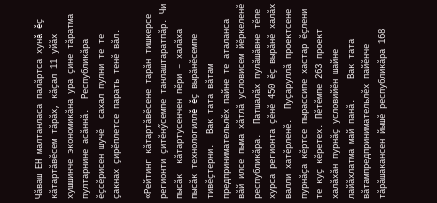Чăваш ЕН малтанласа палăртса хунă ĕҫ кăтартăвĕсем тăрăх, кăҫал 11 уйăх хушшинче экономикăна ура ҫине тăратма пултарнине асăннă.  Республикăра ĕҫсĕрисен шучĕ  сахал пулни те те ҫакнах ҫирĕплетсе парать тенĕ вăл.

«Рейтинг кăтартăвĕсене тарăн тишкерсе регионти ҫитĕнӳсемпе танлаштаратпăр. Чи пысăк  кăтартусенчен пĕри – халăха пысăк технологиллĕ ĕҫ вырăнĕсемпе тивĕҫтерни.  Вак тата вăтам предпринимательлĕх пайне те аталанса вăй илсе пыма хăтлă условисем йĕркеленĕ республикăра.  Патшалăх пулăшăвне тĕпе хурса регионта ҫĕнĕ 450 ĕҫ вырăнĕ халăх валли хатĕрленĕ.  Пуҫаруллă проектсене пурнăҫа кĕртсе пырассипе хастар ĕҫлени те куҫ кĕретех. Пĕтĕмпе 263 проект халăхăн пурнăҫ условийĕн шайне лайăхлатма май панă.    Вак тата вăтампредпринимательлĕх пайĕнче тăрăшакансен йышĕ республикăра 168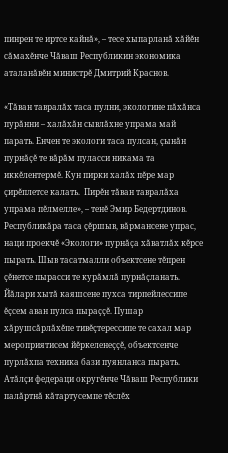пинрен те иртсе кайнă», – тесе хыпарланă хăйĕн сăмахĕнче Чăваш Республикин экономика аталанăвĕн министрĕ Дмитрий Краснов.

«Тăван тавралăх таса пулни, экологине пăхăнса пурăнни – халăхăн сывлăхне упрама май парать. Енчен те экологи таса пулсан, ҫынăн пурнăҫĕ те вăрăм пуласси никама та иккĕлентермĕ. Кун пирки халăх пĕре мар ҫирĕплетсе калать.  Пирĕн тăван тавралăха упрама пĕлмелле», – тенĕ Эмир Бедертдинов.    Республикăра таса ҫĕршыв, вăрмансене упрас, наци проекчĕ «Экологи» пурнăҫа хăватлăх кĕрсе пырать. Шыв тасатмалли объектсене тĕпрен ҫĕнетсе пырасси те курăмлă пурнăҫланать. Йăлари хытă каяшсене пухса тирпейлессипе ĕҫсем аван пулса пыраҫҫĕ. Пушар хăрушсăрлăхĕпе тивĕҫтерессипе те сахал мар мероприятисем йĕркеленеҫҫĕ, объектсенче пурлăхпа техника бази пуянланса пырать. Атăлҫи федераци округĕнче Чăваш Республики палăртнă кăтартусемпе тĕслĕх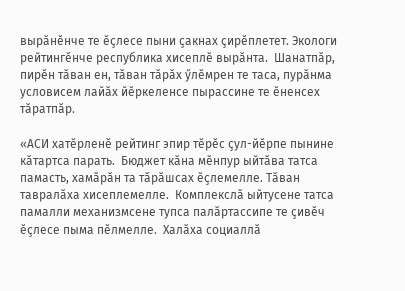вырăнĕнче те ĕҫлесе пыни ҫакнах ҫирĕплетет. Экологи рейтингĕнче республика хисеплĕ вырăнта.  Шанатпăр, пирĕн тăван ен, тăван тăрăх ӳлĕмрен те таса, пурăнма условисем лайăх йĕркеленсе пырассине те ĕненсех тăратпăр.

«АСИ хатĕрленĕ рейтинг эпир тĕрĕс ҫул-йĕрпе пынине кăтартса парать.  Бюджет кăна мĕнпур ыйтăва татса памасть, хамăрăн та тăрăшсах ĕҫлемелле. Тăван тавралăха хисеплемелле.  Комплекслă ыйтусене татса памалли механизмсене тупса палăртассипе те ҫивĕч ĕҫлесе пыма пĕлмелле.  Халăха социаллă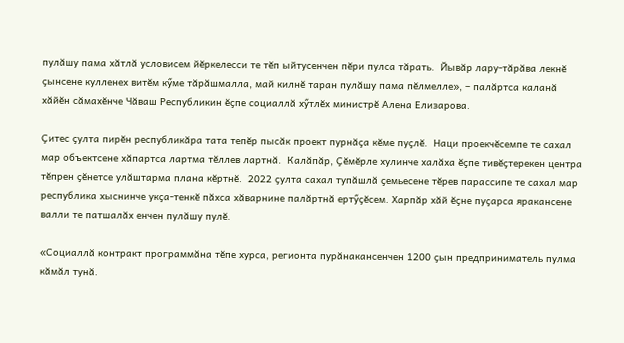пулăшу пама хăтлă условисем йĕркелесси те тĕп ыйтусенчен пĕри пулса тăрать.  Йывăр лару-тăрăва лекнĕ ҫынсене кулленех витĕм кӳме тăрăшмалла, май килнĕ таран пулăшу пама пĕлмелле», – палăртса каланă хăйĕн сăмахĕнче Чăваш Республикин ĕҫпе социаллă хӳтлĕх министрĕ Алена Елизарова.

Ҫитес ҫулта пирĕн республикăра тата тепĕр пысăк проект пурнăҫа кĕме пуҫлĕ.  Наци проекчĕсемпе те сахал мар объектсене хăпартса лартма тĕллев лартнă.  Калăпăр, Ҫĕмĕрле хулинче халăха ĕҫпе тивĕҫтерекен центра тĕпрен ҫĕнетсе улăштарма плана кĕртнĕ.  2022 ҫулта сахал тупăшлă ҫемьесене тĕрев парассипе те сахал мар республика хыснинче укҫа-тенкĕ пăхса хăварнине палăртнă ертӳҫĕсем. Харпăр хăй ĕҫне пуҫарса яракансене валли те патшалăх енчен пулăшу пулĕ.

«Социаллă контракт программăна тĕпе хурса, регионта пурăнакансенчен 1200 ҫын предприниматель пулма кăмăл тунă.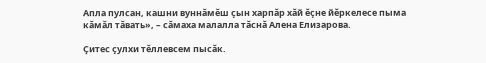Апла пулсан, кашни вуннăмĕш ҫын харпăр хăй ĕҫне йĕркелесе пыма кăмăл тăвать», – сăмаха малалла тăснă Алена Елизарова.

Ҫитес ҫулхи тĕллевсем пысăк.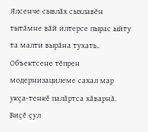Ялсенче сывлăх сыхлавĕн тытăмне вăй илтерсе пырас ыйту та малти вырăна тухать.  Объектсене тĕпрен модернизацилеме сахал мар укҫа-тенкĕ палăртса хăварнă. Виҫĕ ҫул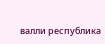валли республика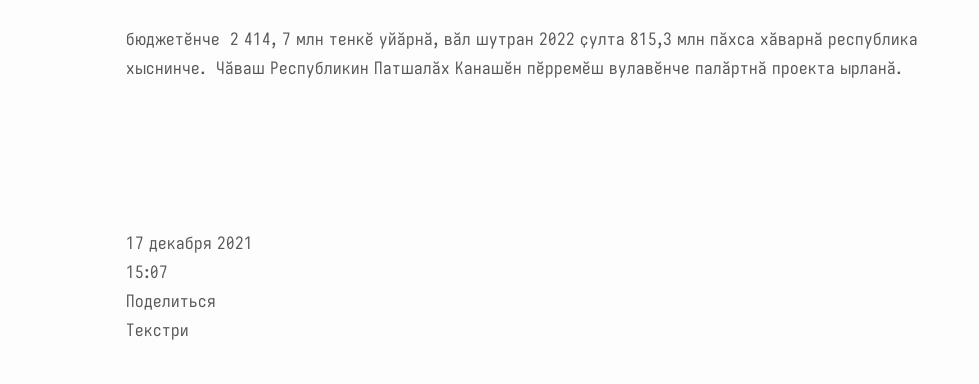бюджетĕнче  2 414, 7 млн тенкĕ уйăрнă, вăл шутран 2022 ҫулта 815,3 млн пăхса хăварнă республика хыснинче.  Чăваш Республикин Патшалăх Канашĕн пĕрремĕш вулавĕнче палăртнă проекта ырланă.





17 декабря 2021
15:07
Поделиться
Текстри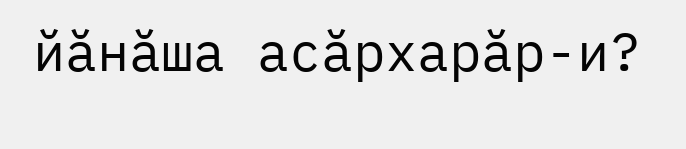йӑнӑша асӑрхарӑр-и?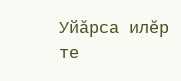Уйӑрса илӗр те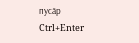пусӑр Ctrl+Enter